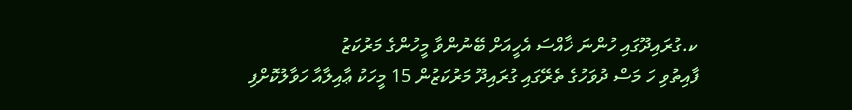ކ.ގުރައިދޫގައި ހުންނަ ޚާއްސަ އެހީއަށް ބޭނުންވާ މީހުންގެ މަރުކަޒު
ފާއިތުވި ހަ މަސް ދުވަހުގެ ތެރޭގައި ގުރައިދޫ މަރުކަޒުން 15 މީހަކު ޢާއިލާއާ ހަވާލުކޮށްފި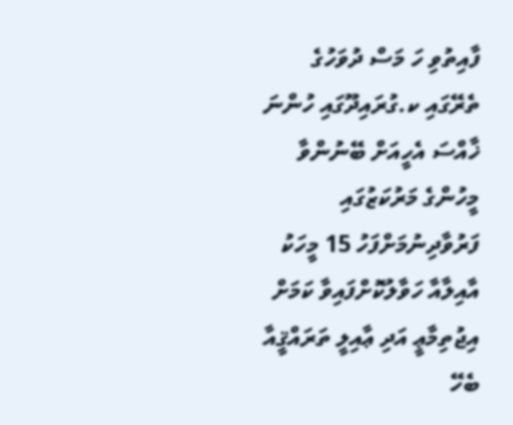ފާއިތުވި ހަ މަސް ދުވަހުގެ ތެރޭގައި ކ.ގުރައިދޫގައި ހުންނަ ޚާއްސަ އެހީއަށް ބޭނުންވާ މީހުންގެ މަރުކަޒުގައި ފަރުވާދިނުމަށްފަހު 15 މީހަކު އާއިލާއާ ހަވާލުކޮށްފައިވާ ކަމަށް އިޖުތިމާޢީ އަދި ޢާއިލީ ތަރައްޤީއާ ބެހޭ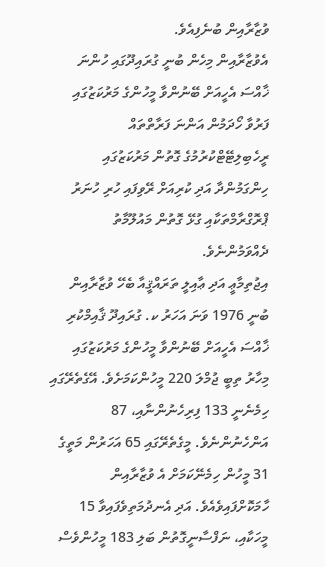ވުޒާރާއިން ބުނެފިއެވެ.
އެވުޒާރާއިން މިހެން ބުނީ ގުރައިދޫގައި ހުންނަ ޚާއްސަ އެހީއަށް ބޭނުންވާ މީހުންގެ މަރުކަޒުގައި ފަރުވާ ހޯދަމުން އަންނަ ފަރާތްތައް ރީހެބިލިޓޭޓްކުރުމުގެ ގޮތުން މަރުކަޒުގައި ހިންގަމުންދާ އަދި ކުރިއަށް ރޭވިފައި ހުރި ހުނަރު ޕްރޮގްރާމްތަކާއި ގުޅޭ ގޮތުން މައުލޫމާތު ދެއްވަމުންނެވެ.
އިޖުތިމާޢީ އަދި ޢާއިލީ ތަރައްޤީއާ ބެހޭ ވުޒާރާއިން ބުނީ 1976 ވަނަ އަހަރު ކ. ގުރައިދޫ ޤާއިމްކުރި ޚާއްސަ އެހީއަށް ބޭނުންވާ މީހުންގެ މަރުކަޒުގައި މިހާރު ތިބީ ޖުމްލަ 220 މީހުންކަމަށެވެ. އޭގެތެރޭގައި ހިމެނެނީ 133 ފިރިހެނުންނާއި، 87 އަންހެނުންނެވެ. މީގެތެރޭގައި 65 އަހަރުން މަތީގެ 31 މީހުން ހިމެނޭކަމަށް އެ ވުޒާރާއިން ހާމަކޮށްފައިވެއެވެ. އަދި އެނދުމަތިވެފައިވާ 15 މީހަކާއި، ނަފްސާނީގޮތުން ބަލި 183 މީހުންވެސް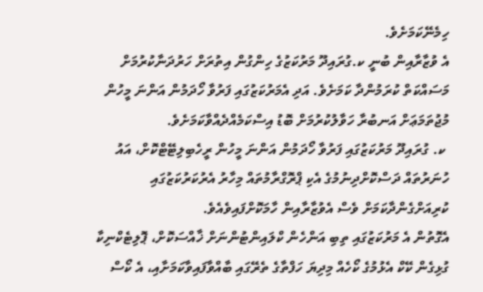ހިމެނޭކަމަށެވެ.
އެ ވުޒާރާއިން ބުނީ ކ.ގުރައިދޫ މަރުކަޒުގެ ހިންގުން އިތުރަށް ހަރުދަނާކުރުމަށް މަސައްކަތް ކުރަމުންދާ ކަމަށެވެ. އަދި އެމަރުކަޒުގައި ފަރުވާ ހޯދަމުން އަންނަ މީހުން މުޖުތަމަޢަށް އަނބުރާ ހަވާލުކުރުމަށް ބޮޑު އިސްކަމެއްދެއްވާކަމަށެވެ.
 ކ. ގުރައިދޫ މަރުކަޒުގައި ފަރުވާ ހޯދަމުން އަންނަ މީހުން ރީހެބިލިޓޭޓްކޮށް، އައު ހުނަރުތައް ދަސްކޮށްދިނުމުގެ އެކި ޕްރޮގްރާމުތައް މިހާރު އެރުކަރުކަޒުގައި ކުރިއަށްގެންދާކަމަށް ވެސް އެވުޒާރާއިން ހާމަކޮށްފައިވެއެވެ.
އެގޮތުން އެ މަރުކަޒުގައި ތިބި އަންހެން ކްލައިންޓުންނަށް ޚާއްސަކޮށް، ޕޮލިޓެކްނިކާ ގުޅިގެން ކޭކް އެޅުމުގެ ކޯހެއް މިދިޔަ ހަފްތާގެ ތެރޭގައި ބާއްވާފައިވާކަމަށާއި، އެ ކޯސް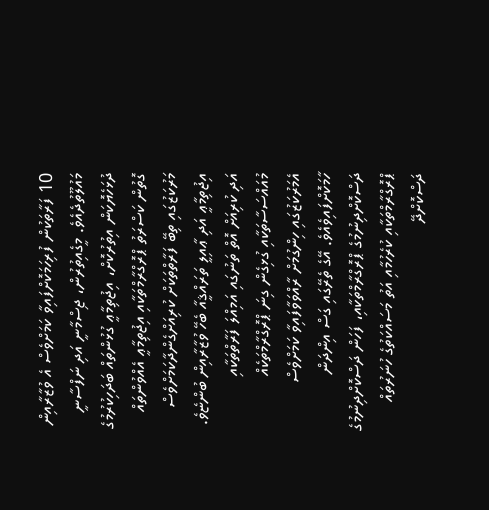10 ފަރާތަކުން ފުރިހަމަކޮށްފައިވާ ކަމަށްވެސް އެ ވުޒާރާއިން މައުލޫތުދެއެވެ. މީގެއިތުރުން، ޖިސްމާނީ އަދި ނަފްސާނީ ދުޅަހެޔޮކަން އިތުރުކޮށް، އިޖުތިމާޢީ ގުޅުންތައް ބަދަހިކުރުމުގެ ގޮތުން ކަސްރަތު ޕްރޮގްރާމްތަކާއި އިޖުތިމާޢީ އެއްވުންތައް މަރުކަޒުގައި ތިބޭ ފަރާތްތަކަށް ކުރިއަށްގެންދާކަމަށްވެސް އިޖުތިމާޢީ އަދި ޢާއިލީ ތަރައްޤީއާ ބެހޭ ވުޒާރާއިން ބުންޏެވެ.
އަދި ކުރިއަށް އޮތް ތަނުގައި އަމިއްލަ ފަރާތްތަކާއި މުއައްސަސާތަކާއި ގުޅިގެން ގިނަ ޕްރޮގްރާމްތަކެއް އެމަރުކަޒުގައި ހިންގުމަށް ރާއްވަވާފައިވާ ކަމަށްވެސް ހާމަކޮށްފައިވެއެވެ. އޭގެ ތެރޭގައި ގަސް އިންދަން ދަސްކޮށްދިނުމުގެ ޕްރޮގްރާމްތަކާއި، ފަހަން ދަސްކޮށްދިނުމުގެ ޕްރޮގްރާމްތަކާއި ކުރެހުމާއި އަތު މަސައްކަތުގެ ހުނަރުތައް ދަސްކޮށްދޭ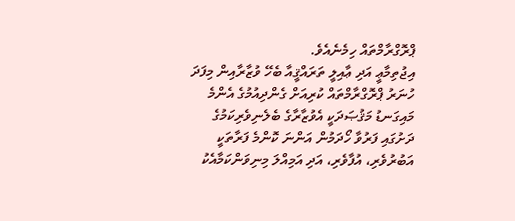ޕްރޮގްރާމްތައް ހިމެނެއެވެ.
އިޖުތިމާޢީ އަދި ޢާއިލީ ތަރައްޤީއާ ބެހޭ ވުޒާރާއިން މިފަދަ ހުނަރު ޕްރޮގްރާމްތައް ކުރިއަށް ގެންދިއުމުގެ އެންމެ މައިގަނޑު މަޤުޞަދަކީ އެވުޒާރާގެ ބެލެނިވެރިކަމުގެ ދަށުގައި ފަރުވާ ހޯދަމުން އަންނަ ކޮންމެ ފަރާތަކީ އަބުރުވެރި، އުފާވެރި، އަދި އަމިއްލަ މިނިވަންކަމާއެކު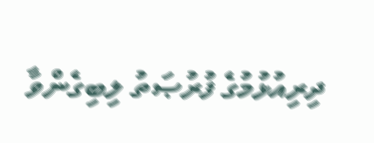ދިރިއުޅުމުގެ ފުރުޞަތު ލިބިގެންވާ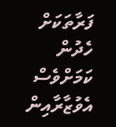ފަރާތަކަށް ހެދުން ކަމަށްވެސް އެވުޒާރާއިން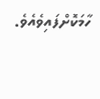ހާމަކޮށްފައިވެއެވެ.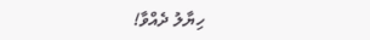ހިޔާލު ދެއްވާ!